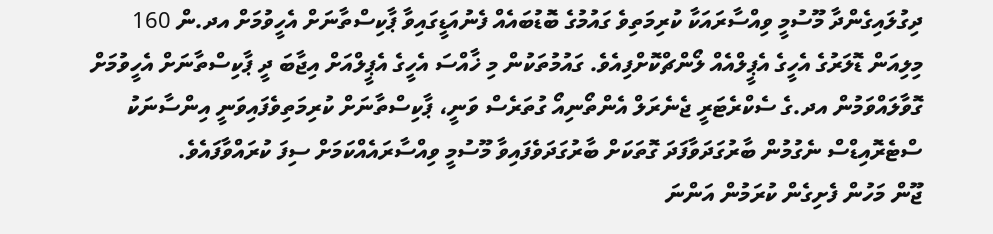ދިގުލައިގެންދާ މޫސުމީ ވިއްސާރައަކާ ކުރިމަތިވެ ގައުމުގެ ބޮޑުބައެއް ފެނުއަޑީގައިވާ ޕާކިސްތާނަށް އެހީވުމަށް އދ.ން 160 މިލިއަން ޑޮލަރުގެ އެހީގެ އެޕީލްއެއް ލޯންޗްކޮށްފިއެވެ. ގައުމުތަކުން މި ޚާއްސަ އެހީގެ އެޕީލްއަށް އިޖާބަ ދީ ޕާކިސްތާނަށް އެހީވުމަށް ގޮވާލައްވަމުން އދ.ގެ ސެކްރެޓަރީ ޖެނެރަލް އެންތޯނިއޯ ގުތަރެސް ވަނީ، ޕާކިސްތާނަށް ކުރިމަތިވެފައިވަނީ އިންސާނަކު ސްޓެރޮއިޑްސް ނެގުމުން ބާރުގަދަވާފަދަ ގޮތަކަށް ބާރުގަދަވެފައިވާ މޫސުމީ ވިއްސާރައެއްކަމަށް ސިފަ ކުރައްވާފައެވެ.
ޖޫން މަހުން ފެށިގެން ކުރަމުން އަންނަ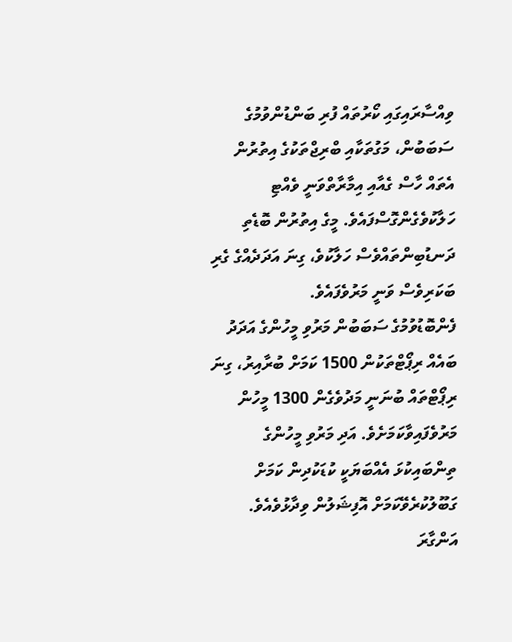ވިއްސާރައިގައި ކޯރުތައް ފުރި ބަންޑުންވުމުގެ ސަބަބުން، މަގުތަކާއި ބްރިޖްތަކުގެ އިތުރުން އެތައް ހާސް ގެއާއި އިމާރާތްވަނީ ވެއްޓި ހަލާކުވެގެންގޮސްފައެވެ. މީގެ އިތުރުން ބޮޑެތި ދަނޑުބިންތައްވެސް ހަލާކުވެ، ގިނަ އަދަދެއްގެ ގެރި ބަކަރިވެސް ވަނީ މަރުވެފައެވެ.
ފެންބޮޑުވުމުގެ ސަބަބުން މަރުވި މީހުންގެ އަދަދު ބައެއް ރިޕޯޓްތަކުން 1500 ކަމަށް ބުރާއިރު، ގިނަ ރިޕޯޓްތައް ބުނަނީ މަދުވެގެން 1300 މީހުން މަރުވެފައިވާކަމަށެވެ. އަދި މަރުވި މީހުންގެ ތިންބައިކުޅަ އެއްބަޔަކީ ކުޑަކުދިން ކަމަށް ގަބޫލުކުރެވޭކަމަށް އޮފިޝަލުން ވިދާޅުވެއެވެ.
އަންގާރަ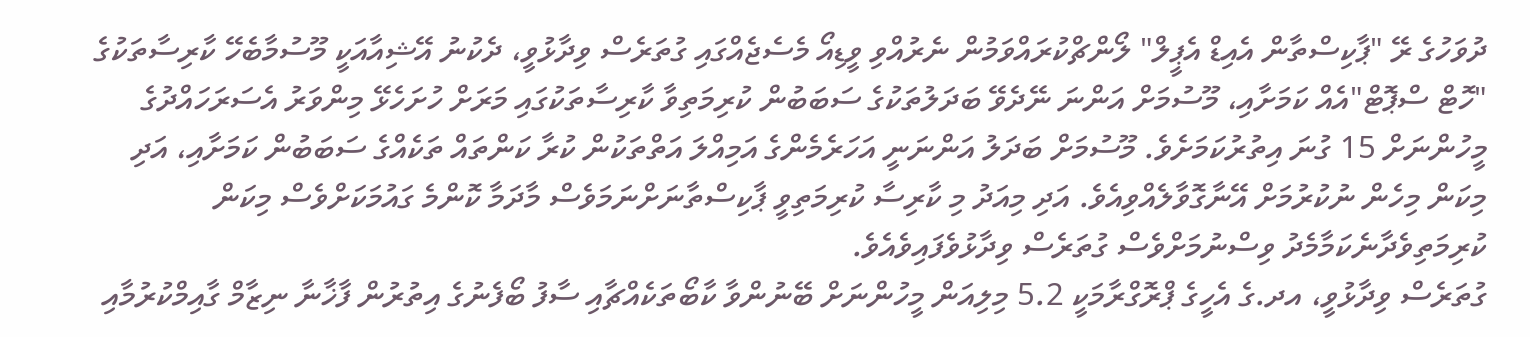ދުވަހުގެ ރޭ "ޕާކިސްތާން އެއިޑް އެޕީލް" ލޯންޗްކުރައްވަމުން ނެރުއްވި ވީޑިއޯ މެސެޖެއްގައި ގުތަރެސް ވިދާޅުވީ، ދެކުނު އޭޝިއާއަކީ މޫސުމާބެހޭ ކާރިސާތަކުގެ "ހޮޓް ސްޕޮޓް"އެއް ކަމަށާއި، މޫސުމަށް އަންނަ ނޭދެވޭ ބަދަލުތަކުގެ ސަބަބުން ކުރިމަތިވާ ކާރިސާތަކުގައި މަރަށް ހުށަހެޅޭ މިންވަރު އެސަރަހައްދުގެ މީހުންނަށް 15 ގުނަ އިތުރުކަމަށެވެ. މޫސުމަށް ބަދަލު އަންނަނީ އަހަރެމެންގެ އަމިއްލަ އަތްތަކުން ކުރާ ކަންތައް ތަކެއްގެ ސަބަބުން ކަމަށާއި، އަދި މިކަން މިހެން ނުކުރުމަށް އޭނާގޮވާލެއްވިއެވެ. އަދި މިއަދު މި ކާރިސާ ކުރިމަތިވީ ޕާކިސްތާނަށްނަމަވެސް މާދަމާ ކޮންމެ ގައުމަކަށްވެސް މިކަން ކުރިމަތިވެދާނެކަމާމެދު ވިސްނުމަށްވެސް ގުތަރެސް ވިދާޅުވެފައިވެއެވެ.
ގުތަރެސް ވިދާޅުވީ، އދ.ގެ އެހީގެ ޕްރޮގްރާމަކީ 5.2 މިލިއަން މީހުންނަށް ބޭނުންވާ ކާބޯތަކެއްޗާއި ސާފު ބޯފެނުގެ އިތުރުން ފާޚާނާ ނިޒާމް ގާއިމްކުރުމާއި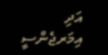އަދި އިމަރޖެންސީ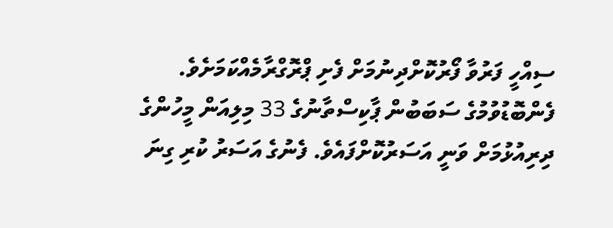ސިއްހީ ފަރުވާ ފޯރުކޮށްދިނުމަށް ފެށި ޕްރޮގްރާމެއްކަމަށެވެ.
ފެންބޮޑުވުމުގެ ސަބަބުން ޕާކިސްތާނުގެ 33 މިލިއަން މީހުންގެ ދިރިއުޅުމަށް ވަނީ އަސަރުކޮށްފައެވެ. ފެނުގެ އަސަރު ކުރި ގިނަ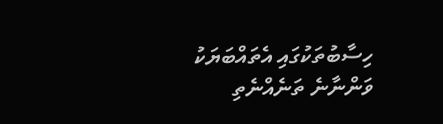ހިސާބުތަކުގައި އެތައްބަޔަކު ވަންނާނެ ތަނެއްނެތި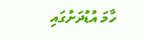ހާމަ އުޑުދަށުގައި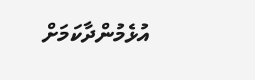އުޅެމުންދާކަމަށް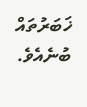ޚަބަރުތައް ބުނެއެވެ.